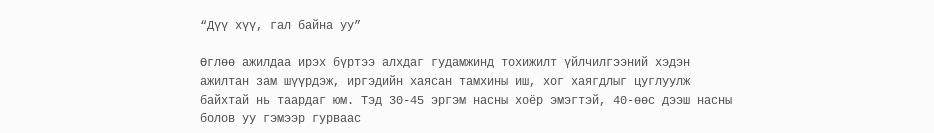“Дүү хүү, гал байна уу”

Өглөө ажилдаа ирэх бүртээ алхдаг гудамжинд тохижилт үйлчилгээний хэдэн ажилтан зам шүүрдэж, иргэдийн хаясан тамхины иш, хог хаягдлыг цуглуулж байхтай нь таардаг юм. Тэд 30-45 эргэм насны хоёр эмэгтэй, 40-өөс дээш насны болов уу гэмээр гурваас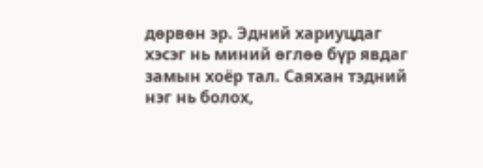дөрвөн эр. Эдний хариуцдаг хэсэг нь миний өглөө бүр явдаг замын хоёр тал. Саяхан тэдний нэг нь болох,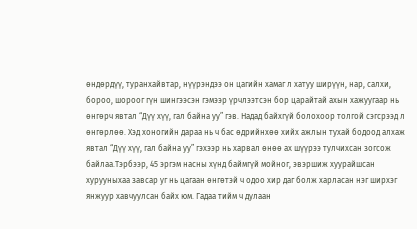өндөрдүү, туранхайвтар, нүүрэндээ он цагийн хамаг л хатуу ширүүн, нар, салхи, бороо, шороог гүн шингээсэн гэмээр үрчлээтсэн бор царайтай ахын хажуугаар нь өнгөрч явтал “Дүү хүү, гал байна уу” гэв. Надад байхгүй болохоор толгой сэгсрээд л өнгөрлөө. Хэд хоногийн дараа нь ч бас өдрийнхөө хийх ажлын тухай бодоод алхаж явтал “Дүү хүү, гал байна уу” гэхээр нь харвал өнөө ах шүүрээ тулчихсан зогсож байлаа.Тэрбээр, 45 эргэм насны хүнд баймгүй мойног, эвэршиж хуурайшсан хурууныхаа завсар уг нь цагаан өнгөтэй ч одоо хир даг болж харласан нэг ширхэг янжуур хавчуулсан байх юм. Гадаа тийм ч дулаан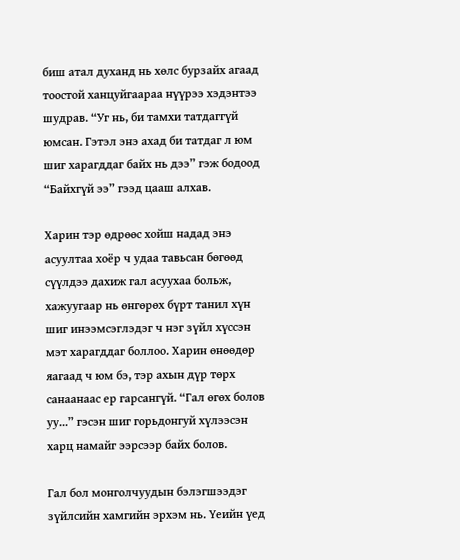биш атал духанд нь хөлс бурзайх агаад тоостой ханцуйгаараа нүүрээ хэдэнтээ шудрав. “Уг нь, би тамхи татдаггүй юмсан. Гэтэл энэ ахад би татдаг л юм шиг харагддаг байх нь дээ” гэж бодоод “Байхгүй ээ” гээд цааш алхав.

Харин тэр өдрөөс хойш надад энэ асуултаа хоёр ч удаа тавьсан бөгөөд сүүлдээ дахиж гал асуухаа больж, хажуугаар нь өнгөрөх бүрт танил хүн шиг инээмсэглэдэг ч нэг зүйл хүссэн мэт харагддаг боллоо. Харин өнөөдөр яагаад ч юм бэ, тэр ахын дүр төрх санаанаас ер гарсангүй. “Гал өгөх болов уу...” гэсэн шиг горьдонгуй хүлээсэн харц намайг ээрсээр байх болов.

Гал бол монголчуудын бэлэгшээдэг зүйлсийн хамгийн эрхэм нь. Үеийн үед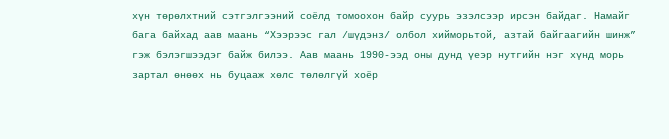хүн төрөлхтний сэтгэлгээний соёлд томоохон байр суурь эзэлсээр ирсэн байдаг. Намайг бага байхад аав маань “Хээрээс гал /шүдэнз/ олбол хийморьтой, азтай байгаагийн шинж” гэж бэлэгшээдэг байж билээ. Аав маань 1990-ээд оны дунд үеэр нутгийн нэг хүнд морь зартал өнөөх нь буцааж хөлс төлөлгүй хоёр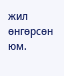жил өнгөрсөн юм.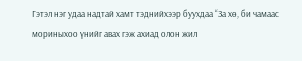Гэтэл нэг удаа надтай хамт тэднийхээр буухдаа “За хө, би чамаас мориныхоо үнийг авах гэж ахиад олон жил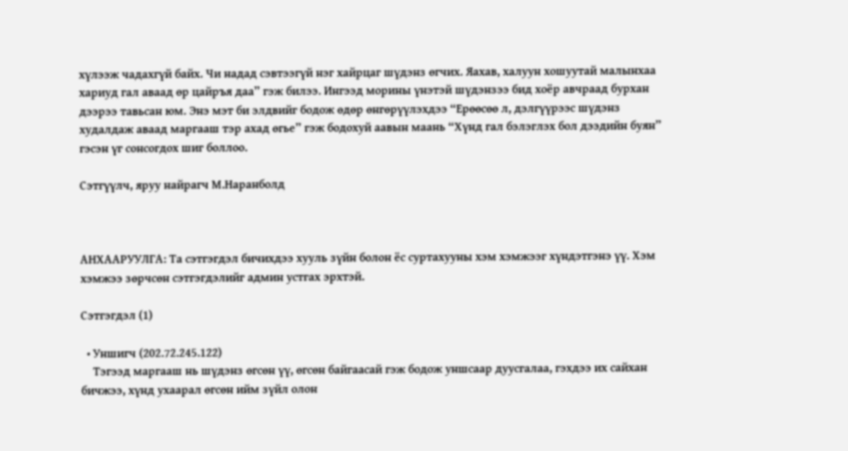хүлээж чадахгүй байх. Чи надад сэвтээгүй нэг хайрцаг шүдэнз өгчих. Яахав, халуун хошуутай малынхаа хариуд гал аваад өр цайръя даа” гэж билээ. Ингээд морины үнэтэй шүдэнзээ бид хоёр авчраад бурхан дээрээ тавьсан юм. Энэ мэт би элдвийг бодож өдөр өнгөрүүлэхдээ “Ерөөсөө л, дэлгүүрээс шүдэнз худалдаж аваад маргааш тэр ахад өгье” гэж бодохуй аавын маань “Хүнд гал бэлэглэх бол дээдийн буян” гэсэн үг сонсогдох шиг боллоо.

Сэтгүүлч, яруу найрагч М.Наранболд



АНХААРУУЛГА: Та сэтгэгдэл бичихдээ хууль зүйн болон ёс суртахууны хэм хэмжээг хүндэтгэнэ үү. Хэм хэмжээ зөрчсөн сэтгэгдэлийг админ устгах эрхтэй.

Сэтгэгдэл (1)

  • Уншигч (202.72.245.122)
    Тэгээд маргааш нь шүдэнз өгсөн үү, өгсөн байгаасай гэж бодож уншсаар дуусгалаа, гэхдээ их сайхан бичжээ, хүнд ухаарал өгсөн ийм зүйл олон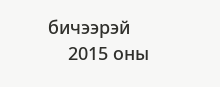бичээрэй
    2015 оны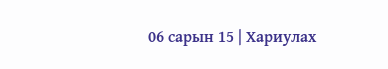06 сарын 15 | Хариулах